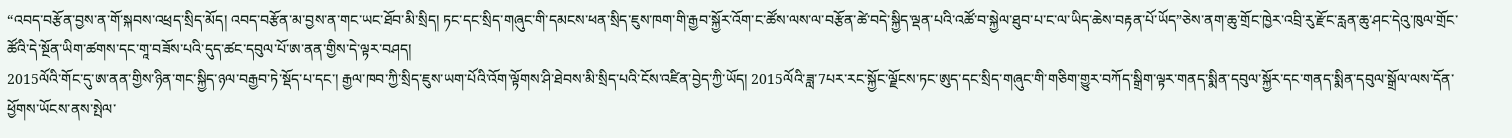“འབད་བརྩོན་བྱས་ན་གོ་སྐབས་འཕྲད་སྲིད་མོད། འབད་བརྩོན་མ་བྱས་ན་གང་ཡང་ཐོབ་མི་སྲིད། ཏང་དང་སྲིད་གཞུང་གི་དམངས་ཕན་སྲིད་ཇུས་ཁག་གི་རྒྱབ་སྐྱོར་འོག་ང་ཚོས་ལས་ལ་བརྩོན་ཚེ་བདེ་སྐྱིད་ལྡན་པའི་འཚོ་བ་སྐྱེལ་ཐུབ་པ་ང་ལ་ཡིད་ཆེས་བརྟན་པོ་ཡོད”ཅེས་ནག་ཆུ་གྲོང་ཁྱེར་འབྲི་རུ་རྫོང་རླན་ཆུ་ཤང་དེའུ་ཁུལ་གྲོང་ཚོའི་དེ་སྔོན་ཡིག་ཚགས་དང་གཱ་བཟོས་པའི་དུད་ཚང་དབུལ་པོ་ཨ་ནན་གྱིས་དེ་ལྟར་བཤད།
2015ལོའི་གོང་དུ་ཨ་ནན་གྱིས་ཉིན་གང་སྐྱིད་ཉལ་བརྒྱབ་ཏེ་སྡོད་པ་དང་། རྒྱལ་ཁབ་ཀྱི་སྲིད་ཇུས་ཡག་པོའི་འོག་ལྟོགས་ཤི་ཐེབས་མི་སྲིད་པའི་ངོས་འཛིན་བྱེད་ཀྱི་ཡོད། 2015ལོའི་ཟླ་7པར་རང་སྐྱོང་ལྗོངས་ཏང་ཨུད་དང་སྲིད་གཞུང་གི་གཅིག་གྱུར་བཀོད་སྒྲིག་ལྟར་གནད་སྨིན་དབུལ་སྐྱོར་དང་གནད་སྨིན་དབུལ་སྒྲོལ་ལས་དོན་ཕྱོགས་ཡོངས་ནས་སྤེལ་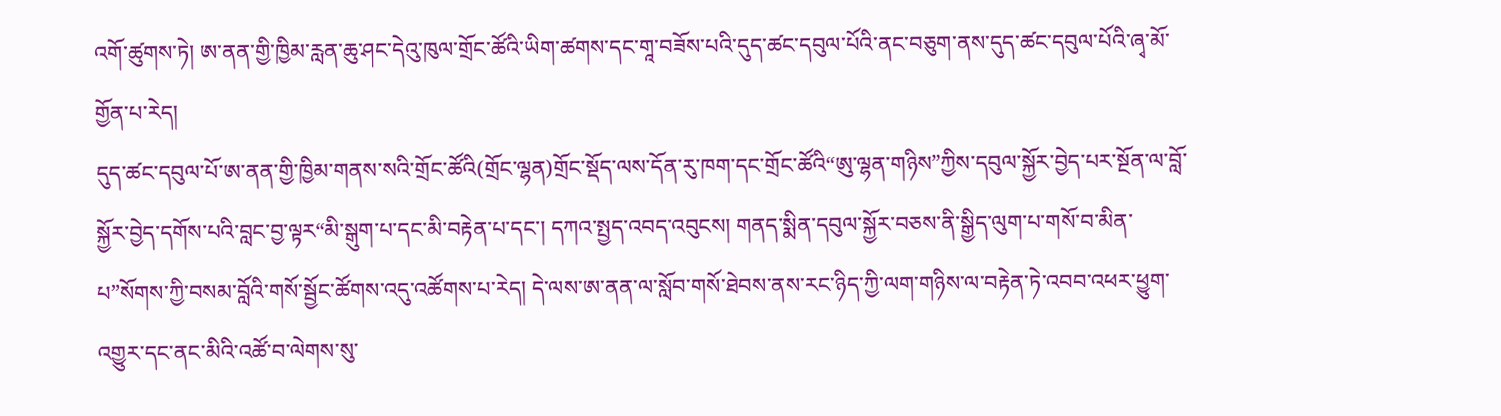འགོ་ཚུགས་ཏེ། ཨ་ནན་གྱི་ཁྱིམ་རླན་ཆུ་ཤང་དེའུ་ཁུལ་གྲོང་ཚོའི་ཡིག་ཚགས་དང་གཱ་བཟོས་པའི་དུད་ཚང་དབུལ་པོའི་ནང་བཅུག་ནས་དུད་ཚང་དབུལ་པོའི་ཞྭ་མོ་གྱོན་པ་རེད།
དུད་ཚང་དབུལ་པོ་ཨ་ནན་གྱི་ཁྱིམ་གནས་སའི་གྲོང་ཚོའི(གྲོང་ལྷན)གྲོང་སྡོད་ལས་དོན་རུ་ཁག་དང་གྲོང་ཚོའི“ཨུ་ལྷན་གཉིས”ཀྱིས་དབུལ་སྐྱོར་བྱེད་པར་སྔོན་ལ་བློ་སྐྱོར་བྱེད་དགོས་པའི་བླང་བྱ་ལྟར“མི་སྒུག་པ་དང་མི་བརྟེན་པ་དང་། དཀའ་སྤྱད་འབད་འབུངས། གནད་སྨིན་དབུལ་སྐྱོར་བཅས་ནི་སྒྱིད་ལུག་པ་གསོ་བ་མིན་པ”སོགས་ཀྱི་བསམ་བློའི་གསོ་སྦྱོང་ཚོགས་འདུ་འཚོགས་པ་རེད། དེ་ལས་ཨ་ནན་ལ་སློབ་གསོ་ཐེབས་ནས་རང་ཉིད་ཀྱི་ལག་གཉིས་ལ་བརྟེན་ཏེ་འབབ་འཕར་ཕྱུག་འགྱུར་དང་ནང་མིའི་འཚོ་བ་ལེགས་སུ་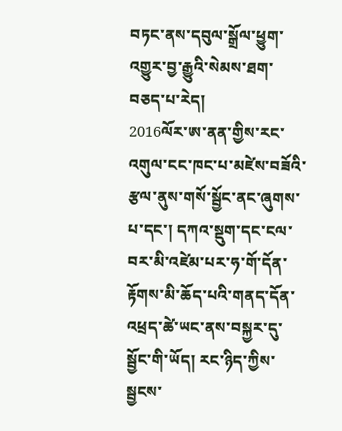བཏང་ནས་དབུལ་སྒྲོལ་ཕྱུག་འགྱུར་བྱ་རྒྱུའི་སེམས་ཐག་བཅད་པ་རེད།
2016ལོར་ཨ་ནན་གྱིས་རང་འགུལ་ངང་ཁང་པ་མཛེས་བཟོའི་རྩལ་ནུས་གསོ་སྦྱོང་ནང་ཞུགས་པ་དང་། དཀའ་སྡུག་དང་ངལ་བར་མི་འཛེམ་པར་ཧ་གོ་དོན་རྟོགས་མི་ཆོད་པའི་གནད་དོན་འཕྲད་ཚེ་ཡང་ནས་བསྐྱར་དུ་སྦྱོང་གི་ཡོད། རང་ཉིད་ཀྱིས་སྦྱངས་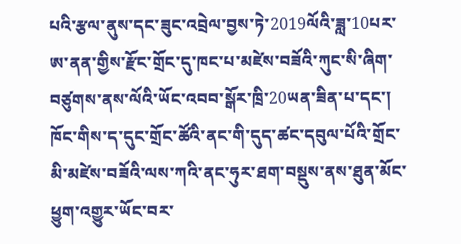པའི་རྩལ་ནུས་དང་ཟུང་འབྲེལ་བྱས་ཏེ་2019ལོའི་ཟླ་10པར་ཨ་ནན་གྱིས་རྫོང་གྲོང་དུ་ཁང་པ་མཛེས་བཟོའི་ཀུང་སི་ཞིག་བཙུགས་ནས་ལོའི་ཡོང་འབབ་སྒོར་ཁྲི་20ཡན་ཟིན་པ་དང་། ཁོང་གིས་ད་དུང་གྲོང་ཚོའི་ནང་གི་དུད་ཚང་དབུལ་པོའི་གྲོང་མི་མཛེས་བཟོའི་ལས་ཀའི་ནང་ཧུར་ཐག་བསྡུས་ནས་ཐུན་མོང་ཕྱུག་འགྱུར་ཡོང་བར་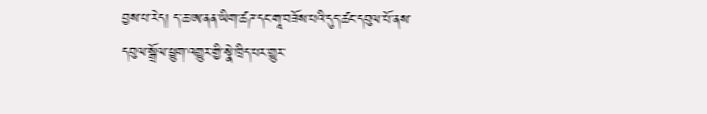བྱས་པ་རེད། ད་ཆ་ཨ་ནན་ཡིག་ཚཌ་དང་གཱ་བཟོས་པའི་དུད་ཚང་དབུལ་པོ་ནས་དབུལ་སྒྲོལ་ཕྱུག་འགྱུར་གྱི་སྣེ་ཁྲིད་པར་གྱུར་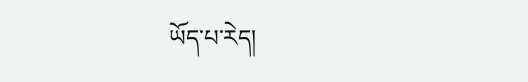ཡོད་པ་རེད།